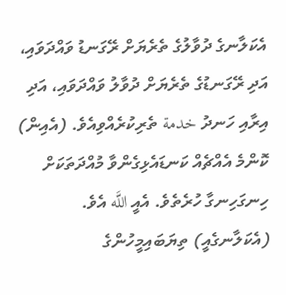އެކަލާނގެ ދުވާލުގެ ތެރެޔަށް ރޭގަނޑު ވައްދަވައި، އަދި ރޭގަނޑުގެ ތެރެޔަށް ދުވާލު ވައްދަވައި، އަދި އިރާއި ހަނދު خدمة ތެރިކުރެއްވިއެވެ. (އެއިން) ކޮންމެ އެއްޗެއް ކަނޑައެޅިގެންވާ މުއްދަތަކަށް ހިނގަހިނގާ ހުރެތެވެ. އެއީ اللَّه އެވެ. (އެކަލާނގެއީ) ތިޔަބައިމީހުންގެ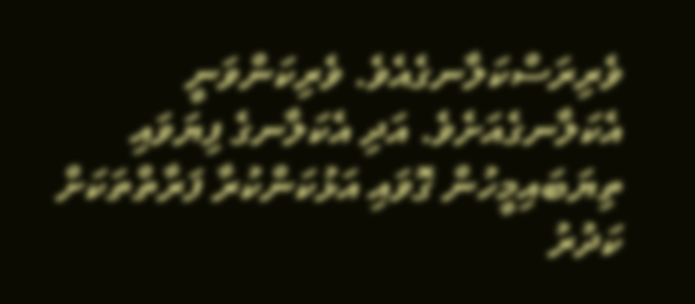ވެރިރަސްކަލާނގެއެވެ. ވެރިކަންވަނީ އެކަލާނގެއަށެވެ. އަދި އެކަލާނގެ ފިޔަވައި ތިޔަބައިމީހުން ގޮވައި އަޅުކަންކުރާ ފަރާތްތަކަށް ކަދުރު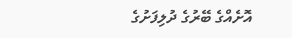އޮށެއްގެ ބޭރުގެ ދުލިފަށުގެ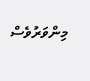މިންވަރުވެސް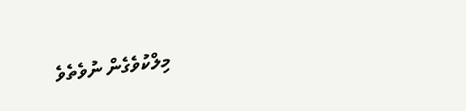މިލްކުވެގެން ނުވެތެވެ